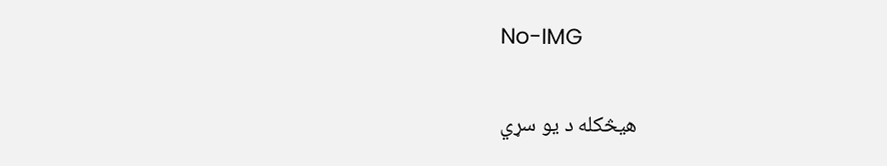No-IMG

هیڅکله د یو سړي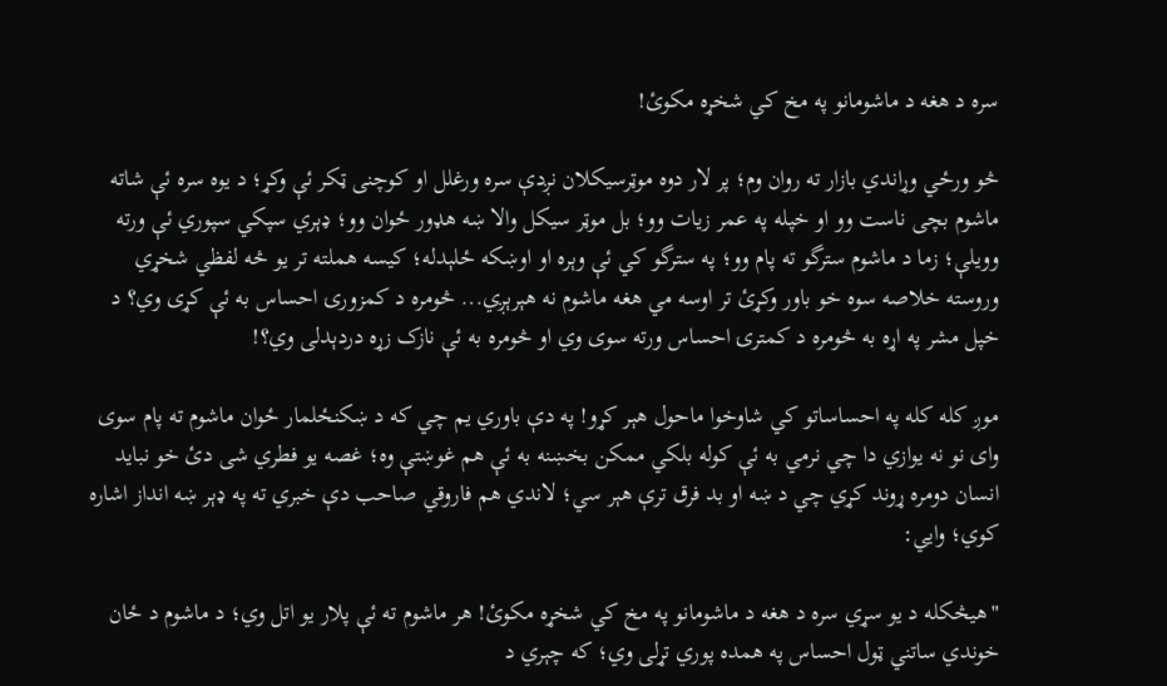سره د هغه د ماشومانو په مخ کي شخړه مکوئ!

څو ورځي وړاندي بازار ته روان وم؛ پر لار دوه موټرسیکلان نږدې سره ورغلل او کوچنی ټکر ئې وکړ؛ د یوه سره ئې شاته ماشوم بچی ناست وو او خپله په عمر زیات وو؛ بل موټر سیکل والا ښه هډور ځوان وو؛ ډېري سپکي سپوري ئې ورته وویلې؛ زما د ماشوم سترگو ته پام وو؛ په سترگو کي ئې وېره او اوښکه ځلېدله؛ کیسه هملته تر یو څه لفظي شخړي وروسته خلاصه سوه خو باور وکړئ تر اوسه مي هغه ماشوم نه هېرېږي... څومره د کمزورۍ احساس به ئې کړی وي؟ د خپل مشر په اړه به څومره د کمترۍ احساس ورته سوی وي او څومره به ئې نازک زړه دردېدلی وي؟!

موږ کله کله په احساساتو کي شاوخوا ماحول هېر کړو! په دې باوري یم چي که د ښکنځلمار ځوان ماشوم ته پام سوی وای نو نه یوازي دا چي نرمي به ئې کوله بلکي ممکن بخښنه به ئې هم غوښتې وه؛ غصه یو فطري شی دئ خو نباید انسان دومره ړوند کړي چي د ښه او بد فرق ترې هېر سي؛ لاندي هم فاروقي صاحب دې خبري ته په ډېر ښه انداز اشاره کوي؛ وايي:

"هیڅکله د یو سړي سره د هغه د ماشومانو په مخ کي شخړه مکوئ! هر ماشوم ته ئې پلار یو اتل وي؛ د ماشوم د ځان خوندي ساتني ټول احساس په همده پوري تړلی وي؛ که چېري د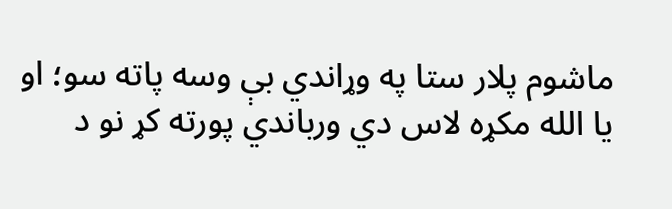ماشوم پلار ستا په وړاندي بې وسه پاته سو؛ او یا الله مکړه لاس دي ورباندي پورته کړ نو د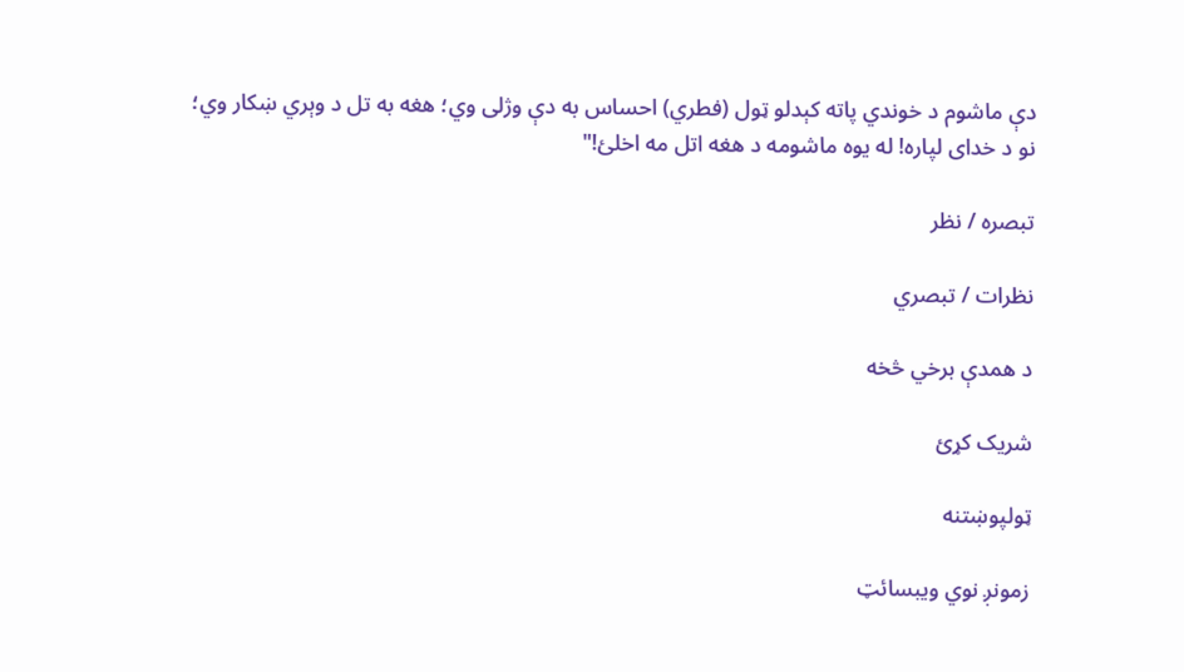دې ماشوم د خوندي پاته کېدلو ټول (فطري) احساس به دې وژلی وي؛ هغه به تل د وېري ښکار وي؛ نو د خدای لپاره! له یوه ماشومه د هغه اتل مه اخلئ!"

تبصره / نظر

نظرات / تبصري

د همدې برخي څخه

شریک کړئ

ټولپوښتنه

زمونږ نوي ویبسائټ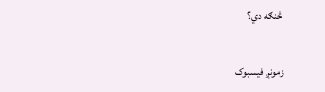څنګه دي؟

زمونږ فيسبوک